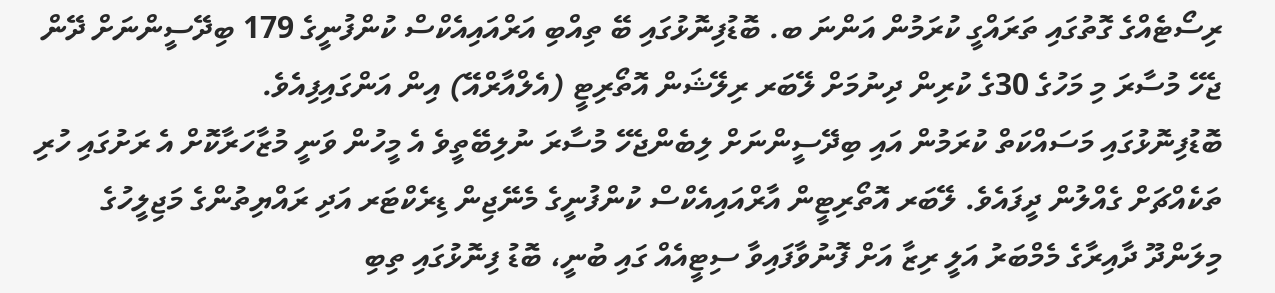ރިސޯޓެއްގެ ގޮތުގައި ތަރައްގީ ކުރަމުން އަންނަ ބ. ބޮޑުފިނޮޅުގައި ބޭ ތިއްބި އަރްއައިއެކްސް ކުންފުނީގެ 179 ބިދޭސީންނަށް ދޭން ޖެހޭ މުސާރަ މި މަހުގެ 30ގެ ކުރިން ދިނުމަށް ލޭބަރ ރިލޭޝަން އޮތޯރިޓީ (އެލްއާރްއޭ) އިން އަންގައިފިއެވެ.
ބޮޑުފިނޮޅުގައި މަސައްކަތް ކުރަމުން އައި ބިދޭސީންނަށް ލިބެންޖެހޭ މުސާރަ ނުލިބޭތީވެ އެ މީހުން ވަނީ މުޒާހަރާކޮށް އެ ރަށުގައި ހުރި ތަކެއްޗަށް ގެއްލުން ދީފައެވެ. ލޭބަރ އޮތޯރިޓީން އާރްއައިއެކްސް ކުންފުނީގެ މެނޭޖިން ޑިރެކްޓަރ އަދި ރައްޔިތުންގެ މަޖިލީހުގެ މިލަންދޫ ދާއިރާގެ މެމްބަރު އަލީ ރިޒާ އަށް ފޮނުވާފައިވާ ސިޓީއެއް ގައި ބުނީ، ބޮޑު ފިނޮޅުގައި ތިބި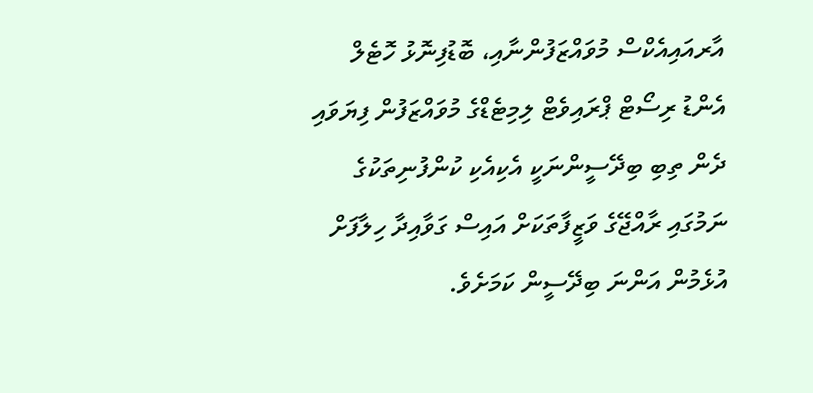އާރއައިއެކްސް މުވައްޒަފުންނާއި، ބޮޑުފިނޮޅު ހޮޓެލް އެންޑު ރިސޯޓް ޕްރައިވެޓް ލިމިޓެޑްގެ މުވައްޒަފުން ފިޔަވައި ދެން ތިބި ބިދޭސީންނަކީ އެކިއެކި ކުންފުނިތަކުގެ ނަމުގައި ރާއްޖޭގެ ވަޒީފާތަކަށް އައިސް ގަވާއިދާ ހިލާފަށް އުޅެމުން އަންނަ ބިދޭސީން ކަމަށެވެ.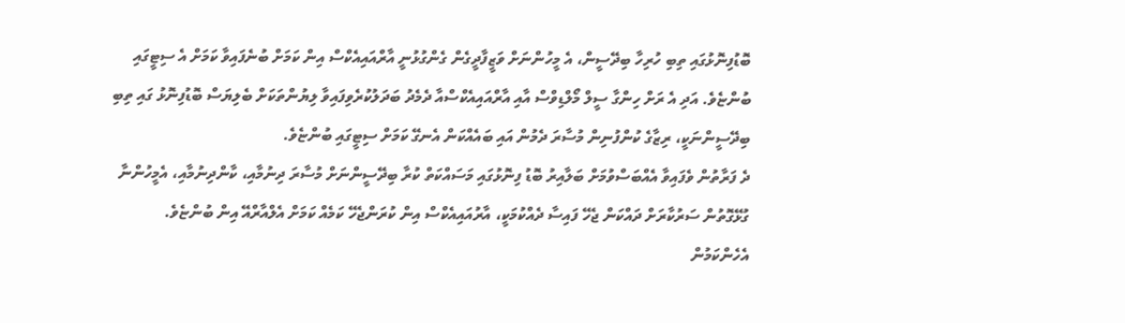ބޮޑުފިނޮޅުގައި ތިބި ހުރިހާ ބިދޭސީން، އެ މީހުންނަށް ވަޒީފާދީގެން ގެންގުޅުނީ އާރްއައިއެކްސް އިން ކަމަށް ބުނެފައިވާ ކަމަށް އެ ސިޓީގައި ބުންޏެވެ. އަދި އެ ރަށް ހިންގާ ސީލް މޯލްޑިވްސް އާއި އާރްއައިއެކްސްއާ ދެމެދު ބަދަލުކުރެވިފައިވާ ލިޔުންތަކަށް ބެލިޔަސް ބޮޑުފިނޮޅު ގައި ތިބި ބިދޭސީންނަކީ، ރިޒާގެ ކުންފުނިން މުސާރަ ދެމުން އައި ބައެއްކަން އެނގޭ ކަމަށް ސިޓީގައި ބުންޏެވެ.
ދެ ފަރާތުން ވެފައިވާ އެއްބަސްވުމަށް ބަލާއިރު ބޮޑު ފިނޮޅުގައި މަސައްކަތް ކުރާ ބިދޭސީންނަށް މުސާރަ ދިނުމާއި، ކާންދިނުމާއި، އެމީހުންނާ ގުޅޭގޮތުން ސަރުކާރަށް ދައްކަން ޖެހޭ ފައިސާ ދެއްކުމަކީ، އާރުއައިއެކްސް އިން ކުރަންޖެހޭ ކަމެއް ކަމަށް އެލްއާރްއޭ އިން ބުންޏެވެ.
އެހެންކަމުން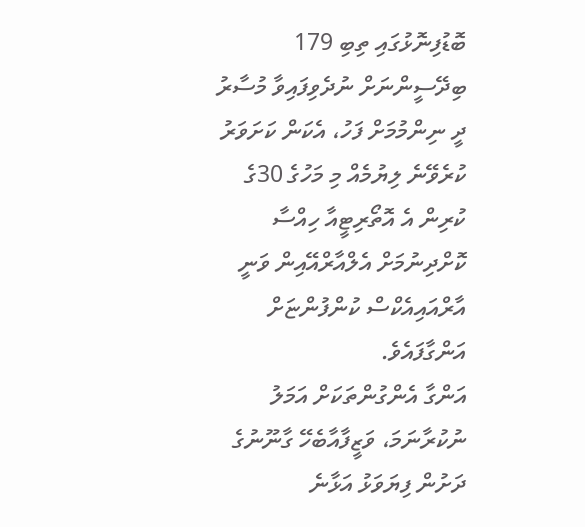ބޮޑުފިނޮޅުގައި ތިބި 179 ބިދޭސީންނަށް ނުދެވިފައިވާ މުސާރު ދީ ނިންމުމަށް ފަހު، އެކަން ކަށަވަރު ކުރެވޭނެ ލިޔުމެއް މި މަހުގެ 30ގެ ކުރިން އެ އޮތޯރިޓީއާ ހިއްސާ ކޮށްދިނުމަށް އެލްއާރްއޭއިން ވަނީ އާރްއައިއެކްސް ކުންފުންޏަށް އަންގާފައެވެ.
އަންގާ އެންގުންތަކަށް އަމަލު ނުކުރާނަމަ، ވަޒީފާއާބެހޭ ގާނޫނުގެ ދަށުން ފިޔަވަޅު އަޅާނެ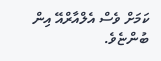ކަމަށް ވެސް އެލްއާރްއޭ އިން ބުންޏެވެ.